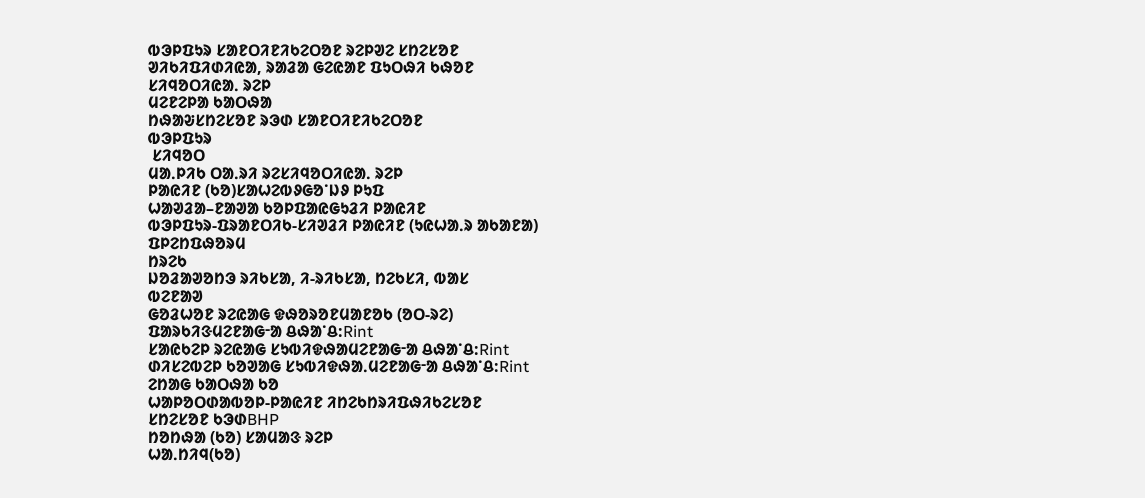ᱵᱳᱞᱯᱩᱨ ᱥᱟᱱᱛᱤᱱᱤᱠᱮᱛᱚᱱ ᱨᱮᱞᱣᱮ ᱥᱴᱮᱥᱚᱱ
ᱣᱤᱠᱤᱯᱤᱰᱤᱭᱟ, ᱨᱟᱲᱟ ᱜᱮᱭᱟᱱ ᱯᱩᱛᱷᱤ ᱠᱷᱚᱱ
ᱥᱤᱧᱚᱛᱤᱭᱟᱹ ᱨᱮᱞ
ᱢᱮᱱᱮᱞᱟ ᱠᱟᱛᱷᱟ
ᱴᱷᱟᱶᱥᱴᱮᱥᱚᱱ ᱨᱳᱰ ᱥᱟᱱᱛᱤᱱᱤᱠᱮᱛᱚᱱ
ᱵᱳᱞᱯᱩᱨ
 ᱥᱤᱧᱚᱛ
ᱢᱟᱹᱞᱤᱠ ᱛᱟᱹᱨᱤ ᱨᱮᱥᱤᱧᱚᱛᱤᱭᱟᱹ ᱨᱮᱞ
ᱞᱟᱭᱤᱱ (ᱠᱚ)ᱥᱟᱦᱮᱵᱽᱜᱚᱸᱡᱽ ᱞᱩᱯ
ᱦᱟᱣᱲᱟ–ᱱᱟᱣᱟ ᱠᱚᱞᱯᱟᱭᱜᱩᱲᱤ ᱞᱟᱭᱤᱱ
ᱵᱳᱞᱯᱩᱨ-ᱯᱨᱟᱱᱛᱤᱠ-ᱥᱤᱣᱲᱤ ᱞᱟᱭᱤᱱ (ᱩᱭᱦᱟᱹᱨ ᱟᱠᱟᱱᱟ)
ᱯᱞᱮᱴᱯᱷᱚᱨᱢ
ᱴᱨᱮᱠ
ᱡᱚᱲᱟᱣᱚᱴᱳ ᱨᱤᱠᱥᱟ, ᱤ-ᱨᱤᱠᱥᱟ, ᱴᱮᱠᱥᱤ, ᱵᱟᱥ
ᱵᱮᱱᱟᱣ
ᱜᱚᱲᱦᱚᱱ ᱨᱮᱭᱟᱜ ᱫᱷᱚᱨᱚᱱᱢᱟᱱᱚᱠ (ᱚᱛ-ᱨᱮ)
ᱯᱟᱨᱠᱤᱝᱢᱮᱱᱟᱜᱼᱟ ᱪᱷᱟᱸᱪ:Rint
ᱥᱟᱭᱠᱮᱞ ᱨᱮᱭᱟᱜ ᱥᱩᱵᱤᱫᱷᱟᱢᱮᱱᱟᱜᱼᱟ ᱪᱷᱟᱸᱪ:Rint
ᱰᱤᱥᱮᱵᱮᱞ ᱠᱚᱣᱟᱜ ᱥᱩᱵᱤᱫᱷᱟᱹᱢᱮᱱᱟᱜᱼᱟ ᱪᱷᱟᱸᱪ:Rint
ᱮᱴᱟᱜ ᱠᱟᱛᱷᱟ ᱠᱚ
ᱦᱟᱞᱚᱛᱰᱟᱵᱚᱞ-ᱞᱟᱭᱤᱱ ᱤᱴᱮᱠᱴᱨᱤᱯᱷᱤᱠᱮᱥᱚᱱ
ᱥᱴᱮᱥᱚᱱ ᱠᱳᱰBHP
ᱴᱚᱴᱷᱟ (ᱠᱚ) ᱥᱟᱢᱟᱝ ᱨᱮᱞ
ᱦᱟᱹᱴᱤᱧ(ᱠᱚ)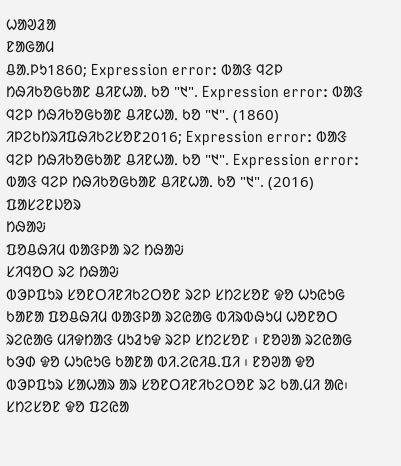ᱦᱟᱣᱲᱟ
ᱱᱟᱜᱟᱢ
ᱪᱟᱹᱞᱩ1860; Expression error: ᱵᱟᱝ ᱧᱮᱞ ᱴᱷᱤᱠᱚᱜᱠᱟᱱ ᱪᱤᱱᱦᱟᱹ ᱠᱚ "᱑". Expression error: ᱵᱟᱝ ᱧᱮᱞ ᱴᱷᱤᱠᱚᱜᱠᱟᱱ ᱪᱤᱱᱦᱟᱹ ᱠᱚ "᱑". (1860)
ᱤᱞᱮᱠᱴᱨᱤᱯᱷᱤᱠᱮᱥᱚᱱ2016; Expression error: ᱵᱟᱝ ᱧᱮᱞ ᱴᱷᱤᱠᱚᱜᱠᱟᱱ ᱪᱤᱱᱦᱟᱹ ᱠᱚ "᱑". Expression error: ᱵᱟᱝ ᱧᱮᱞ ᱴᱷᱤᱠᱚᱜᱠᱟᱱ ᱪᱤᱱᱦᱟᱹ ᱠᱚ "᱑". (2016)
ᱯᱟᱥᱮᱱᱡᱚᱨ
ᱴᱷᱟᱶ
ᱯᱚᱪᱷᱤᱢ ᱵᱟᱝᱞᱟ ᱨᱮ ᱴᱷᱟᱶ
ᱥᱤᱧᱚᱛ ᱨᱮ ᱴᱷᱟᱶ
ᱵᱳᱞᱯᱩᱨ ᱥᱚᱱᱛᱤᱱᱤᱠᱮᱛᱚᱱ ᱨᱮᱞ ᱥᱴᱮᱥᱚᱱ ᱫᱚ ᱦᱩᱭᱩᱜ ᱠᱟᱱᱟ ᱯᱚᱪᱷᱤᱢ ᱵᱟᱝᱞᱟ ᱨᱮᱭᱟᱜ ᱵᱤᱨᱵᱷᱩᱢ ᱦᱚᱱᱚᱛ ᱨᱮᱭᱟᱜ ᱢᱤᱫᱴᱟᱝ ᱢᱩᱲᱩᱫ ᱨᱮᱞ ᱥᱴᱮᱥᱚᱱ ᱾ ᱱᱚᱣᱟ ᱨᱮᱭᱟᱜ ᱠᱳᱰ ᱫᱚ ᱦᱩᱭᱩᱜ ᱠᱟᱱᱟ ᱵᱤ.ᱮᱭᱤᱪ.ᱯᱤ ᱾ ᱱᱚᱣᱟ ᱫᱚ ᱵᱳᱞᱯᱩᱨ ᱥᱟᱦᱟᱨ ᱟᱨ ᱥᱚᱱᱛᱤᱱᱤᱠᱮᱛᱚᱱ ᱨᱮ ᱠᱟᱹᱢᱤ ᱟᱭ᱾ ᱥᱴᱮᱥᱚᱱ ᱫᱚ ᱯᱮᱭᱟ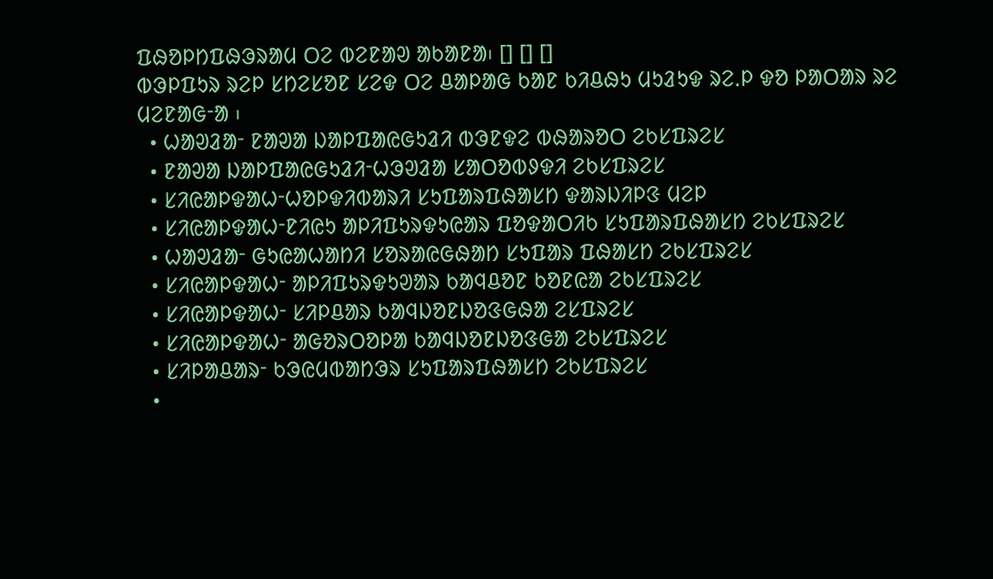ᱯᱷᱚᱞᱴᱯᱷᱳᱨᱟᱢ ᱛᱮ ᱵᱮᱱᱟᱣ ᱟᱠᱟᱱᱟ᱾ [] [] []
ᱵᱳᱞᱯᱩᱨ ᱨᱮᱞ ᱥᱴᱮᱥᱚᱱ ᱥᱮᱫ ᱛᱮ ᱪᱟᱞᱟᱜ ᱠᱟᱱ ᱠᱤᱪᱷᱩ ᱢᱩᱲᱩᱫ ᱨᱮᱹᱞ ᱫᱚ ᱞᱟᱛᱟᱨ ᱨᱮ ᱢᱮᱱᱟᱜᱼᱟ ᱾
  • ᱦᱟᱣᱲᱟᱼ ᱱᱟᱣᱟ ᱡᱟᱞᱯᱟᱭᱜᱩᱲᱤ ᱵᱳᱱᱫᱮ ᱵᱷᱟᱨᱚᱛ ᱮᱠᱥᱯᱨᱮᱥ
  • ᱱᱟᱣᱟ ᱡᱟᱞᱯᱟᱭᱜᱩᱲᱤᱼᱦᱳᱣᱲᱟ ᱥᱟᱛᱚᱵᱽᱫᱤ ᱮᱠᱥᱯᱨᱮᱥ
  • ᱥᱤᱭᱟᱞᱫᱟᱦᱼᱦᱚᱞᱫᱤᱵᱟᱨᱤ ᱥᱩᱯᱟᱨᱯᱷᱟᱥᱴ ᱫᱟᱨᱡᱤᱞᱝ ᱢᱮᱞ
  • ᱥᱤᱭᱟᱞᱫᱟᱦᱼᱱᱤᱭᱩ ᱟᱞᱤᱯᱩᱨᱫᱩᱭᱟᱨ ᱯᱚᱫᱟᱛᱤᱠ ᱥᱩᱯᱟᱨᱯᱷᱟᱥᱴ ᱮᱠᱥᱯᱨᱮᱥ
  • ᱦᱟᱣᱲᱟᱼ ᱜᱩᱭᱟᱦᱟᱴᱤ ᱥᱚᱨᱟᱭᱜᱷᱟᱴ ᱥᱩᱯᱟᱨ ᱯᱷᱟᱥᱴ ᱮᱠᱥᱯᱨᱮᱥ
  • ᱥᱤᱭᱟᱞᱫᱟᱦᱼ ᱟᱞᱤᱯᱩᱨᱫᱩᱣᱟᱨ ᱠᱟᱧᱪᱚᱱ ᱠᱚᱱᱭᱟ ᱮᱠᱥᱯᱨᱮᱥ
  • ᱥᱤᱭᱟᱞᱫᱟᱦᱼ ᱥᱤᱞᱪᱟᱨ ᱠᱟᱧᱡᱚᱱᱡᱚᱝᱜᱷᱟ ᱮᱥᱯᱨᱮᱥ
  • ᱥᱤᱭᱟᱞᱫᱟᱦᱼ ᱟᱜᱚᱨᱛᱚᱞᱟ ᱠᱟᱧᱡᱚᱱᱡᱚᱝᱜᱟ ᱮᱠᱥᱯᱨᱮᱥ
  • ᱥᱤᱞᱟᱪᱟᱨᱼ ᱠᱳᱭᱢᱵᱟᱴᱳᱨ ᱥᱩᱯᱟᱨᱯᱷᱟᱥᱴ ᱮᱠᱥᱯᱨᱮᱥ
  •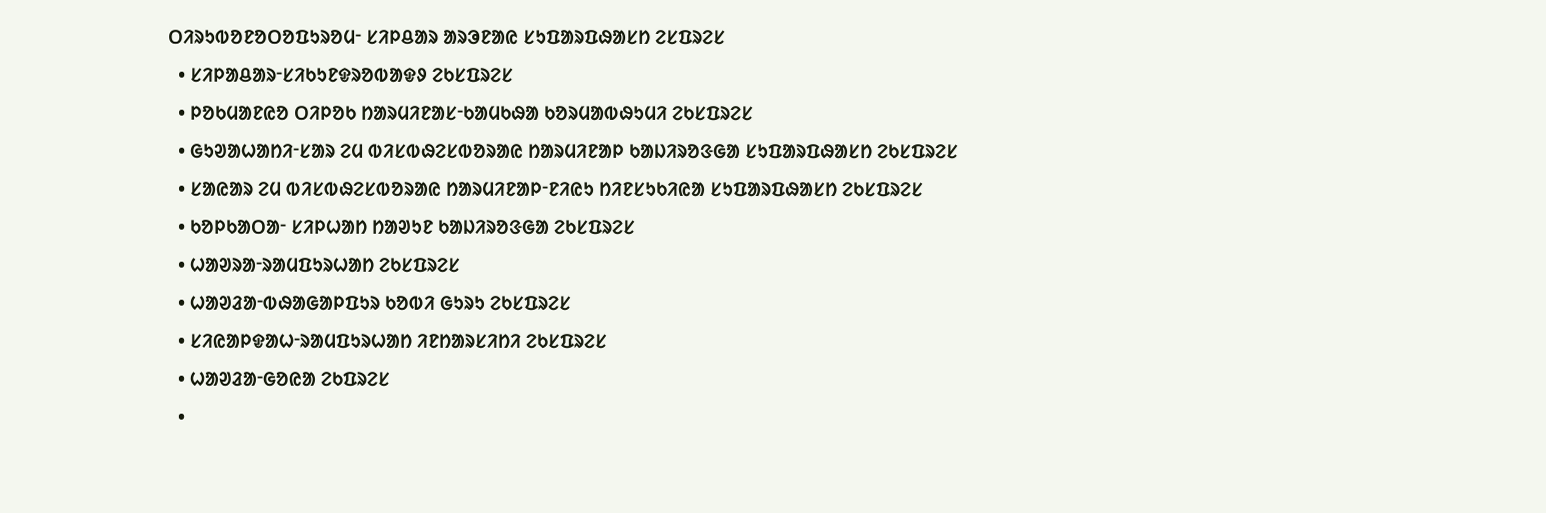ᱛᱤᱨᱩᱵᱚᱱᱚᱛᱚᱯᱩᱨᱚᱢᱼ ᱥᱤᱞᱪᱟᱨ ᱟᱨᱳᱱᱟᱭ ᱥᱩᱯᱟᱨᱯᱷᱟᱥᱴ ᱮᱥᱯᱨᱮᱥ
  • ᱥᱤᱞᱟᱪᱟᱨᱼᱥᱤᱠᱩᱱᱫᱨᱚᱵᱟᱫᱽ ᱮᱠᱥᱯᱨᱮᱥ
  • ᱞᱚᱠᱢᱟᱱᱭᱚ ᱛᱤᱞᱚᱠ ᱴᱟᱨᱢᱤᱱᱟᱥᱼᱠᱟᱢᱠᱷᱟ ᱠᱚᱨᱢᱟᱵᱷᱩᱢᱤ ᱮᱠᱥᱯᱨᱮᱥ
  • ᱜᱩᱣᱟᱦᱟᱴᱤᱼᱥᱟᱨ ᱮᱢ ᱵᱤᱥᱵᱷᱮᱥᱵᱚᱨᱟᱭ ᱴᱟᱨᱢᱤᱱᱟᱞ ᱠᱟᱡᱤᱨᱚᱝᱜᱟ ᱥᱩᱯᱟᱨᱯᱷᱟᱥᱴ ᱮᱠᱥᱯᱨᱮᱥ
  • ᱥᱟᱭᱟᱨ ᱮᱢ ᱵᱤᱥᱵᱷᱮᱥᱵᱚᱨᱟᱭ ᱴᱟᱨᱢᱤᱱᱟᱞᱼᱱᱤᱭᱩ ᱴᱤᱱᱥᱩᱠᱤᱭᱟ ᱥᱩᱯᱟᱨᱯᱷᱟᱥᱴ ᱮᱠᱥᱯᱨᱮᱥ
  • ᱠᱚᱞᱠᱟᱛᱟᱼ ᱥᱤᱞᱦᱟᱴ ᱴᱟᱣᱩᱱ ᱠᱟᱡᱤᱨᱚᱝᱜᱟ ᱮᱠᱥᱯᱨᱮᱥ
  • ᱦᱟᱣᱨᱟᱼᱨᱟᱢᱯᱩᱨᱦᱟᱴ ᱮᱠᱥᱯᱨᱮᱥ
  • ᱦᱟᱣᱲᱟᱼᱵᱷᱟᱜᱟᱞᱯᱩᱨ ᱠᱚᱵᱤ ᱜᱩᱨᱩ ᱮᱠᱥᱯᱨᱮᱥ
  • ᱥᱤᱭᱟᱞᱫᱟᱦᱼᱨᱟᱢᱯᱩᱨᱦᱟᱴ ᱤᱱᱴᱟᱨᱥᱤᱴᱤ ᱮᱠᱥᱯᱨᱮᱥ
  • ᱦᱟᱣᱲᱟᱼᱜᱚᱭᱟ ᱮᱠᱯᱨᱮᱥ
  •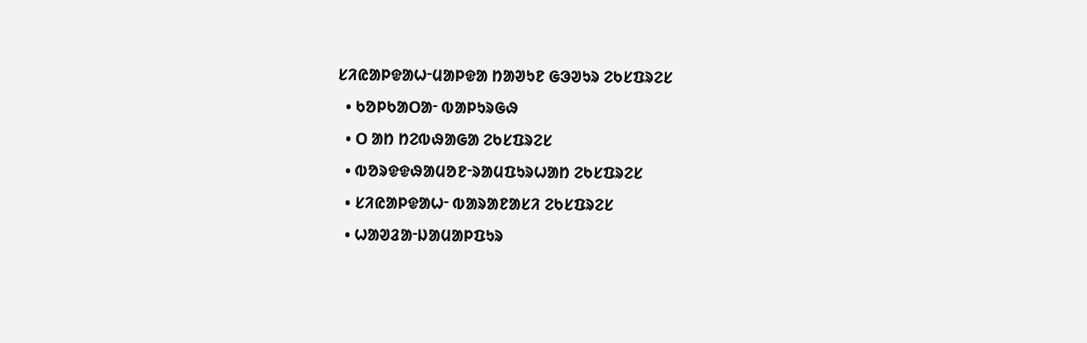ᱥᱤᱭᱟᱞᱫᱟᱦᱼᱢᱟᱞᱫᱟ ᱴᱟᱣᱩᱱ ᱜᱳᱣᱩᱨ ᱮᱠᱥᱯᱨᱮᱥ
  • ᱠᱚᱞᱠᱟᱛᱟᱼ ᱵᱟᱞᱩᱨᱜᱷ
  • ᱛ ᱟᱴ ᱴᱮᱵᱷᱟᱜᱟ ᱮᱠᱥᱯᱨᱮᱥ
  • ᱵᱚᱨᱫᱫᱷᱟᱢᱚᱱᱼᱨᱟᱢᱯᱩᱨᱦᱟᱴ ᱮᱠᱥᱯᱨᱮᱥ
  • ᱥᱤᱭᱟᱞᱫᱟᱦᱼ ᱵᱟᱨᱟᱱᱟᱥᱤ ᱮᱠᱥᱯᱨᱮᱥ
  • ᱦᱟᱣᱲᱟᱼᱡᱟᱢᱟᱞᱯᱩᱨ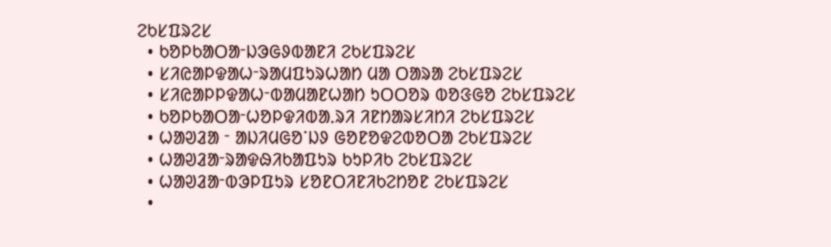ᱮᱠᱥᱯᱨᱮᱥ
  • ᱠᱚᱞᱠᱟᱛᱟᱼᱡᱳᱜᱽᱵᱟᱱᱤ ᱮᱠᱥᱯᱨᱮᱥ
  • ᱥᱤᱭᱟᱞᱫᱟᱦᱼᱨᱟᱢᱯᱩᱨᱦᱟᱴ ᱢᱟ ᱛᱟᱨᱟ ᱮᱠᱥᱯᱨᱮᱥ
  • ᱥᱤᱭᱟᱞᱞᱫᱟᱦᱼᱵᱟᱢᱟᱱᱦᱟᱴ ᱩᱛᱛᱚᱨ ᱵᱚᱝᱜᱚ ᱮᱠᱥᱯᱨᱮᱥ
  • ᱠᱚᱞᱠᱟᱛᱟᱼᱦᱚᱞᱫᱤᱵᱟᱹᱨᱤ ᱤᱱᱴᱟᱨᱥᱤᱴᱤ ᱮᱠᱥᱯᱨᱮᱥ
  • ᱦᱟᱣᱲᱟ ᱼ ᱟᱡᱤᱢᱜᱚᱸᱡᱽ ᱜᱚᱱᱚᱫᱮᱵᱚᱛᱟ ᱮᱠᱥᱯᱨᱮᱥ
  • ᱦᱟᱣᱲᱟᱼᱨᱟᱫᱷᱤᱠᱟᱯᱩᱨ ᱠᱩᱞᱤᱠ ᱮᱠᱥᱯᱨᱮᱥ
  • ᱦᱟᱣᱲᱟᱼᱵᱳᱞᱯᱩᱨ ᱥᱚᱱᱛᱤᱱᱤᱠᱮᱴᱚᱱ ᱮᱠᱥᱯᱨᱮᱥ
  •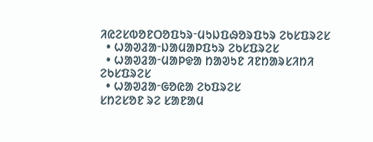ᱤᱭᱮᱥᱵᱚᱱᱛᱚᱯᱩᱨᱼᱢᱩᱡᱯᱷᱚᱨᱯᱩᱨ ᱮᱠᱥᱯᱨᱮᱥ
  • ᱦᱟᱣᱲᱟᱼᱡᱟᱢᱟᱞᱯᱩᱨ ᱮᱠᱥᱯᱨᱮᱥ
  • ᱦᱟᱣᱲᱟᱼᱢᱟᱞᱫᱟ ᱴᱟᱣᱩᱱ ᱤᱱᱴᱟᱨᱥᱤᱴᱤ ᱮᱠᱥᱯᱨᱮᱥ
  • ᱦᱟᱣᱲᱟᱼᱜᱚᱭᱟ ᱮᱠᱯᱨᱮᱥ
ᱥᱴᱮᱥᱚᱱ ᱨᱮ ᱥᱟᱱᱟᱢ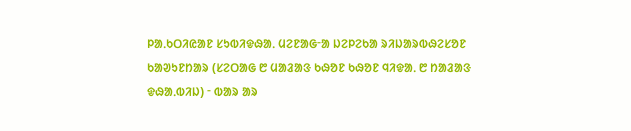ᱞᱟᱹᱠᱛᱤᱭᱟᱱ ᱥᱩᱵᱤᱫᱷᱟᱹ ᱢᱮᱱᱟᱜᱼᱟ ᱡᱮᱞᱮᱠᱟ ᱨᱤᱡᱟᱨᱵᱷᱮᱥᱚᱱ ᱠᱟᱣᱩᱱᱴᱟᱨ (ᱥᱮᱛᱟᱜ ᱘ ᱢᱟᱲᱟᱝ ᱠᱷᱚᱱ ᱠᱷᱚᱱ ᱧᱤᱫᱟᱹ ᱘ ᱴᱟᱲᱟᱝ ᱫᱷᱟᱹᱵᱤᱡ) ᱼ ᱵᱟᱨ ᱟᱨ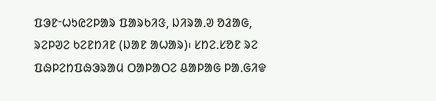ᱯᱳᱱᱼᱦᱩᱭᱮᱞᱟᱨ ᱯᱟᱨᱠᱤᱝ, ᱡᱤᱨᱟᱹᱣ ᱚᱲᱟᱜ, ᱨᱮᱞᱣᱮ ᱠᱮᱱᱴᱤᱱ (ᱡᱟᱱ ᱟᱦᱟᱨ)᱾ ᱥᱴᱮᱹᱥᱚᱱ ᱨᱮ ᱯᱷᱞᱮᱴᱯᱷᱳᱨᱟᱢ ᱛᱟᱞᱟᱛᱮ ᱪᱟᱞᱟᱜ ᱞᱟᱹᱜᱤᱫ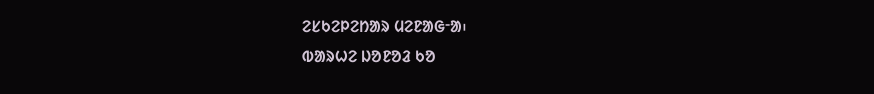ᱮᱥᱠᱮᱞᱮᱴᱟᱨ ᱢᱮᱱᱟᱜᱼᱟ᱾
ᱵᱟᱨᱦᱮ ᱡᱚᱱᱚᱲ ᱠᱚ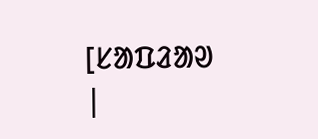[ᱥᱟᱯᱲᱟᱣ |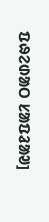ᱯᱷᱮᱰᱟᱛ ᱥᱟᱯᱲᱟᱣ]